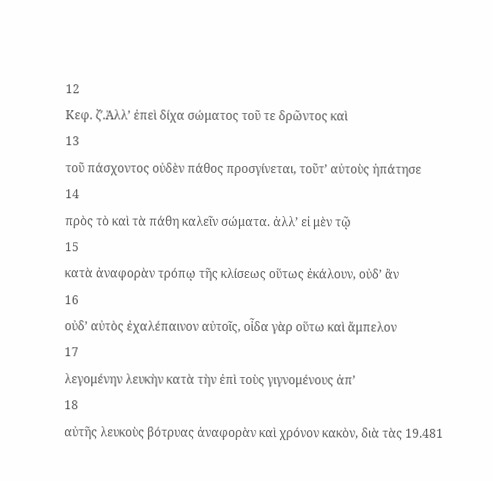12
Κεφ. ζʹ.Ἀλλ’ ἐπεὶ δίχα σώματος τοῦ τε δρῶντος καὶ
13
τοῦ πάσχοντος οὐδὲν πάθος προσγίνεται, τοῦτ’ αὐτοὺς ἠπάτησε
14
πρὸς τὸ καὶ τὰ πάθη καλεῖν σώματα. ἀλλ’ εἰ μὲν τῷ
15
κατὰ ἀναφορὰν τρόπῳ τῆς κλίσεως οὕτως ἐκάλουν, οὐδ’ ἂν
16
οὐδ’ αὐτὸς ἐχαλέπαινον αὐτοῖς, οἶδα γὰρ οὕτω καὶ ἄμπελον
17
λεγομένην λευκὴν κατὰ τὴν ἐπὶ τοὺς γιγνομένους ἀπ’
18
αὐτῆς λευκοὺς βότρυας ἀναφορὰν καὶ χρόνον κακὸν, διὰ τὰς 19.481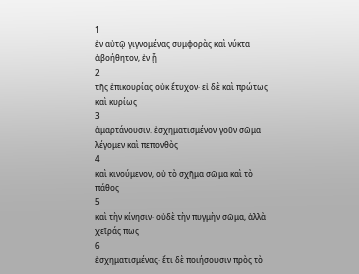1
ἐν αὐτῷ γιγνομένας συμφορὰς καὶ νύκτα ἀβοήθητον, ἐν ᾗ
2
τῆς ἐπικουρίας οὐκ ἔτυχον· εἰ δὲ καὶ πρώτως καὶ κυρίως
3
ἁμαρτάνουσιν. ἐσχηματισμένον γοῦν σῶμα λέγομεν καὶ πεπονθὸς
4
καὶ κινούμενον, οὐ τὸ σχῆμα σῶμα καὶ τὸ πάθος
5
καὶ τὴν κίνησιν· οὐδὲ τὴν πυγμὴν σῶμα, ἀλλὰ χεῖράς πως
6
ἐσχηματισμένας· ἔτι δὲ ποιήσουσιν πρὸς τὸ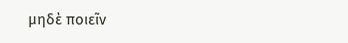μηδὲ ποιεῖν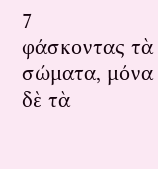7
φάσκοντας τὰ σώματα, μόνα δὲ τὰ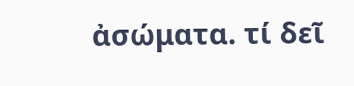ἀσώματα. τί δεῖ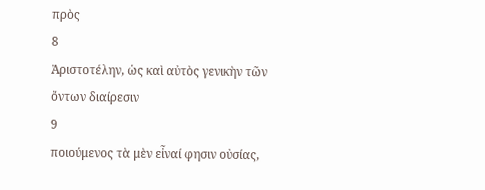πρὸς
8
Ἀριστοτέλην, ὡς καὶ αὐτὸς γενικὴν τῶν ὄντων διαίρεσιν
9
ποιούμενος τὰ μὲν εἶναί φησιν οὐσίας,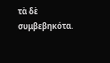τὰ δὲ συμβεβηκότα.